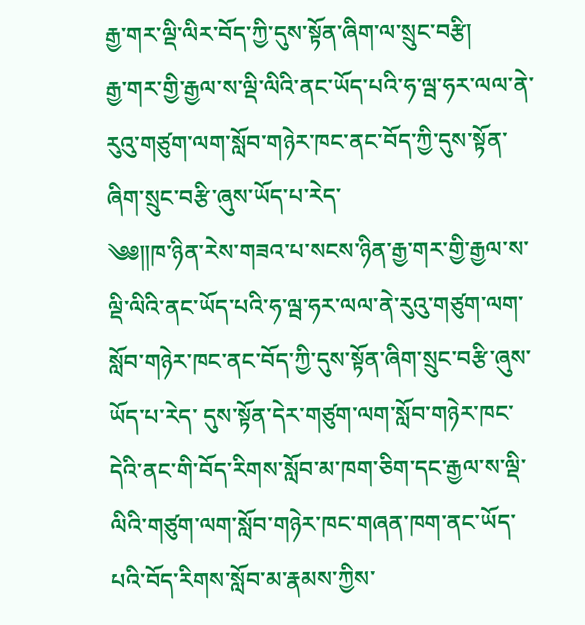རྒྱ་གར་ལྡི་ལིར་བོད་ཀྱི་དུས་སྟོན་ཞིག་ལ་སྲུང་བརྩི།
རྒྱ་གར་གྱི་རྒྱལ་ས་ལྡི་ལིའི་ནང་ཡོད་པའི་ཧ་ལྦ་ཧར་ལལ་ནེ་རུའུ་གཙུག་ལག་སློབ་གཉེར་ཁང་ནང་བོད་ཀྱི་དུས་སྟོན་ཞིག་སྲུང་བརྩི་ཞུས་ཡོད་པ་རེད་
༄༅༎ཁ་ཉིན་རེས་གཟའ་པ་སངས་ཉིན་རྒྱ་གར་གྱི་རྒྱལ་ས་ལྡི་ལིའི་ནང་ཡོད་པའི་ཧ་ལྦ་ཧར་ལལ་ནེ་རུའུ་གཙུག་ལག་སློབ་གཉེར་ཁང་ནང་བོད་ཀྱི་དུས་སྟོན་ཞིག་སྲུང་བརྩི་ཞུས་ཡོད་པ་རེད་ དུས་སྟོན་དེར་གཙུག་ལག་སློབ་གཉེར་ཁང་དེའི་ནང་གི་བོད་རིགས་སློབ་མ་ཁག་ཅིག་དང་རྒྱལ་ས་ལྡི་ལིའི་གཙུག་ལག་སློབ་གཉེར་ཁང་གཞན་ཁག་ནང་ཡོད་པའི་བོད་རིགས་སློབ་མ་རྣམས་ཀྱིས་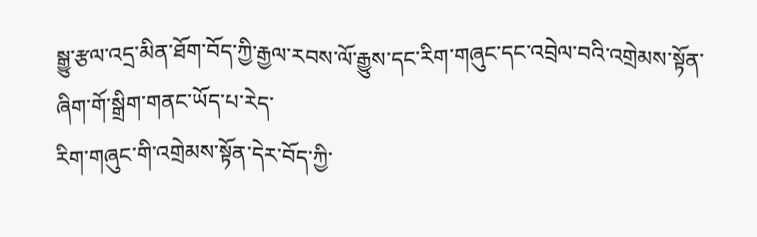སྒྱུ་རྩལ་འདྲ་མིན་ཐོག་བོད་ཀྱི་རྒྱལ་རབས་ལོ་རྒྱུས་དང་རིག་གཞུང་དང་འབྲེལ་བའི་འགྲེམས་སྟོན་ཞིག་གོ་སྒྲིག་གནང་ཡོད་པ་རེད་
རིག་གཞུང་གི་འགྲེམས་སྟོན་དེར་བོད་ཀྱི་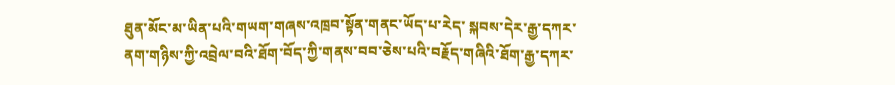ཐུན་མོང་མ་ཡིན་པའི་གཡག་གཞས་འཁྲབ་སྟོན་གནང་ཡོད་པ་རེད་ སྐབས་དེར་རྒྱ་དཀར་ནག་གཉིས་ཀྱི་འབྲེལ་བའི་ཐོག་བོད་ཀྱི་གནས་བབ་ཅེས་པའི་བརྗོད་གཞིའི་ཐོག་རྒྱ་དཀར་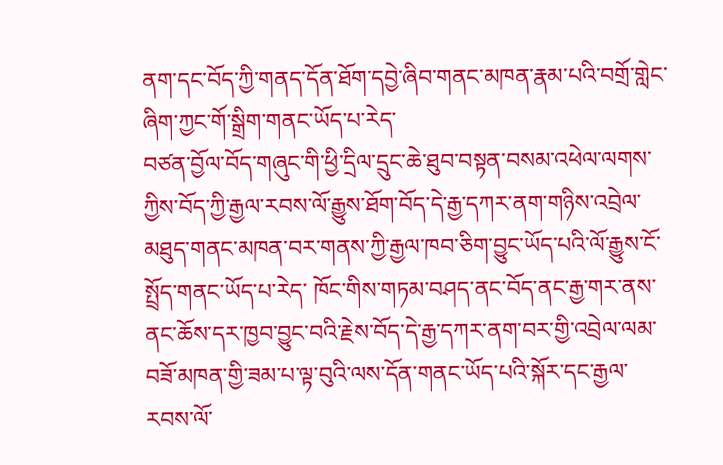ནག་དང་བོད་ཀྱི་གནད་དོན་ཐོག་དབྱེ་ཞིབ་གནང་མཁན་རྣམ་པའི་བགྲོ་གླེང་ཞིག་ཀྱང་གོ་སྒྲིག་གནང་ཡོད་པ་རེད་
བཙན་བྱོལ་བོད་གཞུང་གི་ཕྱི་དྲིལ་དྲུང་ཆེ་ཐུབ་བསྟན་བསམ་འཕེལ་ལགས་ཀྱིས་བོད་ཀྱི་རྒྱལ་རབས་ལོ་རྒྱུས་ཐོག་བོད་དེ་རྒྱ་དཀར་ནག་གཉིས་འབྲེལ་མཐུད་གནང་མཁན་བར་གནས་ཀྱི་རྒྱལ་ཁབ་ཅིག་བྱུང་ཡོད་པའི་ལོ་རྒྱུས་ངོ་སྤྲོད་གནང་ཡོད་པ་རེད་ ཁོང་གིས་གཏམ་བཤད་ནང་བོད་ནང་རྒྱ་གར་ནས་ནང་ཆོས་དར་ཁྱབ་བྱུང་བའི་རྗེས་བོད་དེ་རྒྱ་དཀར་ནག་བར་གྱི་འབྲེལ་ལམ་བཟོ་མཁན་གྱི་ཟམ་པ་ལྟ་བུའི་ལས་དོན་གནང་ཡོད་པའི་སྐོར་དང་རྒྱལ་རབས་ལོ་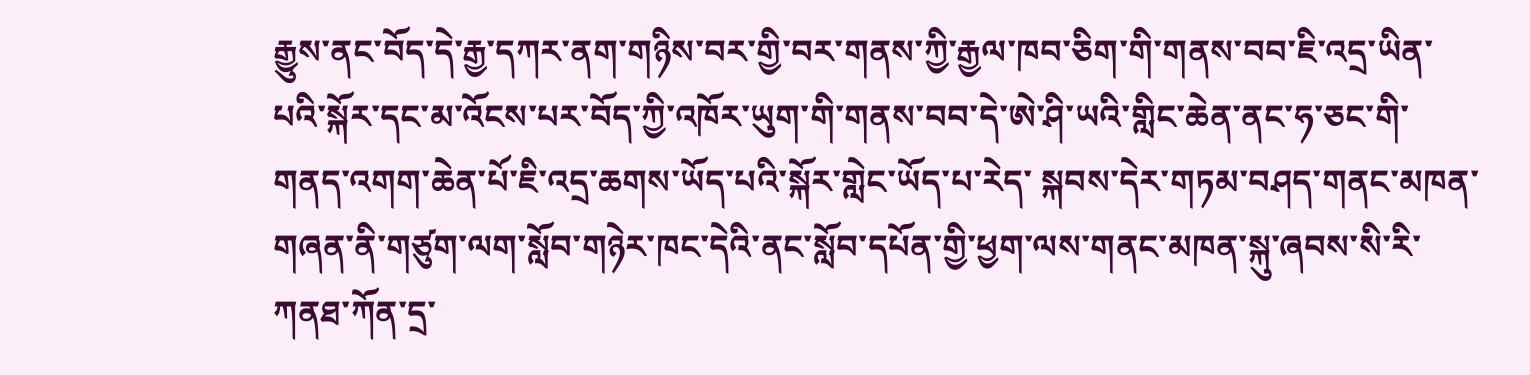རྒྱུས་ནང་བོད་དེ་རྒྱ་དཀར་ནག་གཉིས་བར་གྱི་བར་གནས་ཀྱི་རྒྱལ་ཁབ་ཅིག་གི་གནས་བབ་ཇི་འདྲ་ཡིན་པའི་སྐོར་དང་མ་འོངས་པར་བོད་ཀྱི་འཁོར་ཡུག་གི་གནས་བབ་དེ་ཨེ་ཤི་ཡའི་གླིང་ཆེན་ནང་ཧ་ཅང་གི་གནད་འགག་ཆེན་པོ་ཇི་འདྲ་ཆགས་ཡོད་པའི་སྐོར་གླེང་ཡོད་པ་རེད་ སྐབས་དེར་གཏམ་བཤད་གནང་མཁན་གཞན་ནི་གཙུག་ལག་སློབ་གཉེར་ཁང་དེའི་ནང་སློབ་དཔོན་གྱི་ཕྱག་ལས་གནང་མཁན་སྐུ་ཞབས་སི་རི་ཀནཐ་ཀོན་དྲ་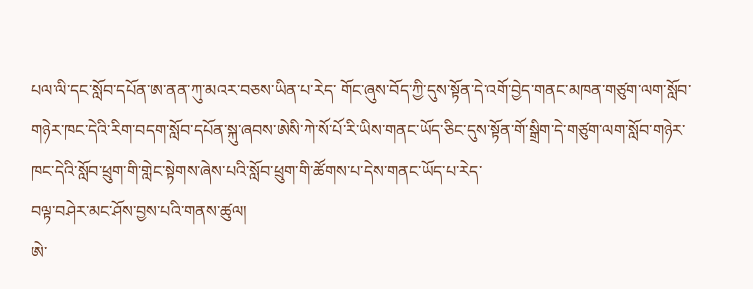པལ་ལི་དང་སློབ་དཔོན་ཨ་ནན་ཀུ་མའར་བཅས་ཡིན་པ་རེད་ གོང་ཞུས་བོད་ཀྱི་དུས་སྟོན་དེ་འགོ་བྱེད་གནང་མཁན་གཙུག་ལག་སློབ་གཉེར་ཁང་དེའི་རིག་བདག་སློབ་དཔོན་སྐུ་ཞབས་ཨེསི་ཀེ་སོ་པོ་རི་ཡིས་གནང་ཡོད་ཅིང་དུས་སྟོན་གོ་སྒྲིག་དེ་གཙུག་ལག་སློབ་གཉེར་ཁང་དེའི་སློབ་ཕྲུག་གི་གླེང་སྟེགས་ཞེས་པའི་སློབ་ཕྲུག་གི་ཚོགས་པ་དེས་གནང་ཡོད་པ་རེད་
བལྟ་བཤེར་མང་ཤོས་བྱས་པའི་གནས་ཚུལ།
ཨེ་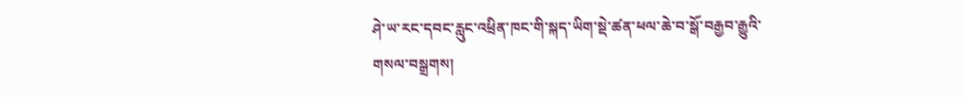ཤེ་ཡ་རང་དབང་རླུང་འཕྲིན་ཁང་གི་སྐད་ཡིག་སྡེ་ཚན་ཕལ་ཆེ་བ་སྒོ་བརྒྱབ་རྒྱུའི་གསལ་བསྒྲགས།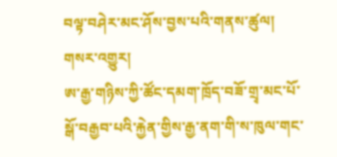བལྟ་བཤེར་མང་ཤོས་བྱས་པའི་གནས་ཚུལ།
གསར་འགྱུར།
ཨ་རྒྱ་གཉིས་ཀྱི་ཚོང་དམག་ཁྲོད་བཟོ་གྲྭ་མང་པོ་སྒོ་བརྒྱབ་པའི་རྐྱེན་གྱིས་རྒྱ་ནག་གི་ས་ཁུལ་གང་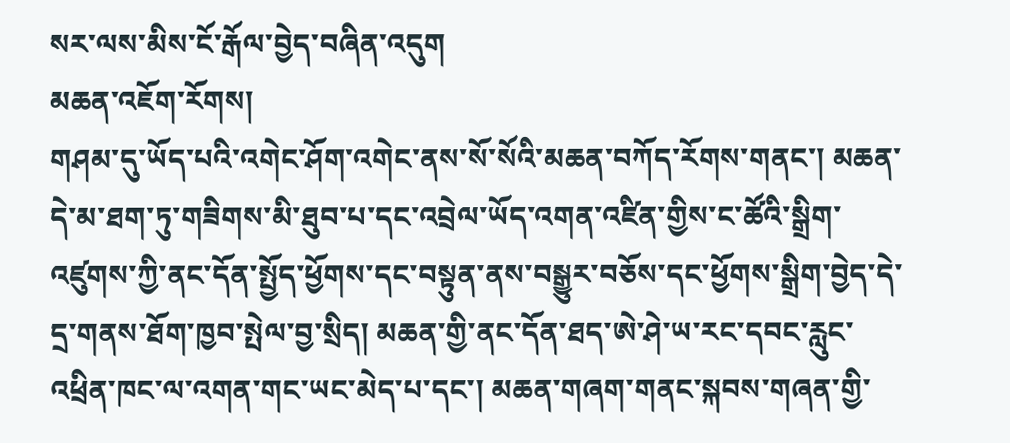སར་ལས་མིས་ངོ་རྒོལ་བྱེད་བཞིན་འདུག
མཆན་འཇོག་རོགས།
གཤམ་དུ་ཡོད་པའི་འགེང་ཤོག་འགེང་ནས་སོ་སོའི་མཆན་བཀོད་རོགས་གནང་། མཆན་དེ་མ་ཐག་ཏུ་གཟིགས་མི་ཐུབ་པ་དང་འབྲེལ་ཡོད་འགན་འཛིན་གྱིས་ང་ཚོའི་སྒྲིག་འཛུགས་ཀྱི་ནང་དོན་སྤྱོད་ཕྱོགས་དང་བསྟུན་ནས་བསྒྱུར་བཅོས་དང་ཕྱོགས་སྒྲིག་བྱེད་དེ་དྲ་གནས་ཐོག་ཁྱབ་སྤེལ་བྱ་སྲིད། མཆན་གྱི་ནང་དོན་ཐད་ཨེ་ཤེ་ཡ་རང་དབང་རླུང་འཕྲིན་ཁང་ལ་འགན་གང་ཡང་མེད་པ་དང་། མཆན་གཞག་གནང་སྐབས་གཞན་གྱི་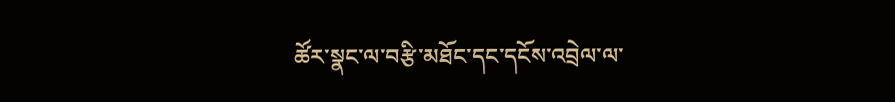ཚོར་སྣང་ལ་བརྩི་མཐོང་དང་དངོས་འབྲེལ་ལ་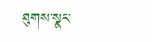ཐུགས་སྣང་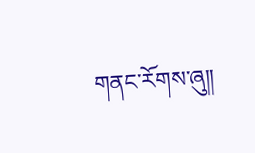གནང་རོགས་ཞུ༎